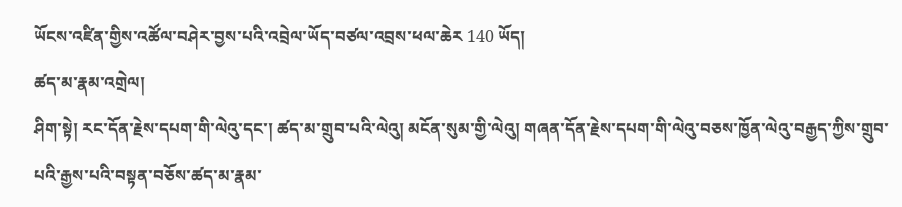ཡོངས་འཛིན་གྱིས་འཚོལ་བཤེར་བྱས་པའི་འབྲེལ་ཡོད་བཙལ་འབྲས་ཕལ་ཆེར 140 ཡོད།
ཚད་མ་རྣམ་འགྲེལ།
ཤིག་སྟེ། རང་དོན་རྗེས་དཔག་གི་ལེའུ་དང་། ཚད་མ་གྲུབ་པའི་ལེའུ། མངོན་སུམ་གྱི་ལེའུ། གཞན་དོན་རྗེས་དཔག་གི་ལེའུ་བཅས་ཁྱོན་ལེའུ་བརྒྱད་ཀྱིས་གྲུབ་པའི་རྒྱས་པའི་བསྟན་བཅོས་ཚད་མ་རྣམ་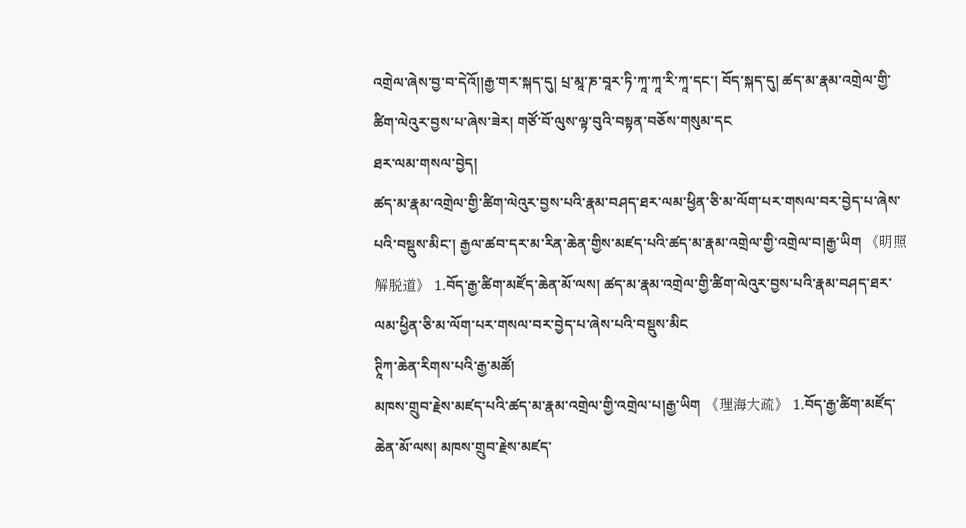འགྲེལ་ཞེས་བྱ་བ་དེའོ།།རྒྱ་གར་སྐད་དུ། པྲ་མཱ་ཎ་བཱར་ཏི་ཀཱ་ཀཱ་རི་ཀཱ་དང་། བོད་སྐད་དུ། ཚད་མ་རྣམ་འགྲེལ་གྱི་ཚིག་ལེའུར་བྱས་པ་ཞེས་ཟེར། གཙོ་བོ་ལུས་ལྟ་བུའི་བསྟན་བཅོས་གསུམ་དང
ཐར་ལམ་གསལ་བྱེད།
ཚད་མ་རྣམ་འགྲེལ་གྱི་ཚིག་ལེའུར་བྱས་པའི་རྣམ་བཤད་ཐར་ལམ་ཕྱིན་ཅི་མ་ལོག་པར་གསལ་བར་བྱེད་པ་ཞེས་པའི་བསྡུས་མིང་། རྒྱལ་ཚབ་དར་མ་རིན་ཆེན་གྱིས་མཛད་པའི་ཚད་མ་རྣམ་འགྲེལ་གྱི་འགྲེལ་བ།རྒྱ་ཡིག 《明照解脱道》 1.བོད་རྒྱ་ཚིག་མཛོད་ཆེན་མོ་ལས། ཚད་མ་རྣམ་འགྲེལ་གྱི་ཚིག་ལེའུར་བྱས་པའི་རྣམ་བཤད་ཐར་ལམ་ཕྱིན་ཅི་མ་ལོག་པར་གསལ་བར་བྱེད་པ་ཞེས་པའི་བསྡུས་མིང
ཊཱིཀ་ཆེན་རིགས་པའི་རྒྱ་མཚོ།
མཁས་གྲུབ་རྗེས་མཛད་པའི་ཚད་མ་རྣམ་འགྲེལ་གྱི་འགྲེལ་པ།རྒྱ་ཡིག 《理海大疏》 1.བོད་རྒྱ་ཚིག་མཛོད་ཆེན་མོ་ལས། མཁས་གྲུབ་རྗེས་མཛད་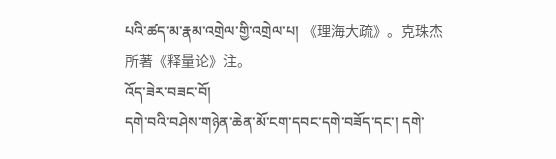པའི་ཚད་མ་རྣམ་འགྲེལ་གྱི་འགྲེལ་པ། 《理海大疏》。克珠杰所著《释量论》注。
འོད་ཟེར་བཟང་བོ།
དགེ་བའི་བཤེས་གཉེན་ཆེན་མོ་ངག་དབང་དགེ་བཟོད་དང་། དགེ་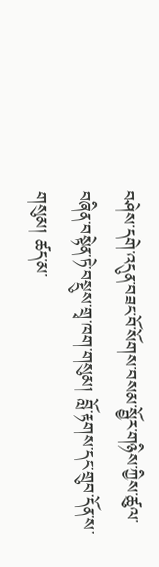བཤེས་དགེ་འདུན་བཟང་བོ་སོགས་བསམ་སྦྱོར་གཉིས་ཀྱིས་ཚུལ་བཞིན་བསྟེན་ཏེ་བསྡུས་གྲྭ་ཁག་གསུམ། བློ་རྟགས་དང་གྲུབ་དོན་ས་གསུམ། ཚད་མ་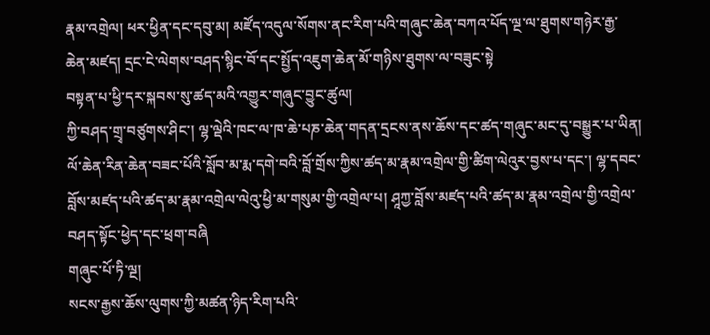རྣམ་འགྲེལ། ཕར་ཕྱིན་དང་དབུ་མ། མཛོད་འདུལ་སོགས་ནང་རིག་པའི་གཞུང་ཆེན་བཀའ་པོད་ལྔ་ལ་ཐུགས་གཉེར་རྒྱ་ཆེན་མཛད། དྲང་ངེ་ལེགས་བཤད་སྙིང་བོ་དང་སྤྱོད་འཇུག་ཆེན་མོ་གཉིས་ཐུགས་ལ་བཟུང་སྟེ
བསྟན་པ་ཕྱི་དར་སྐབས་སུ་ཚད་མའི་འགྱུར་གཞུང་བྱུང་ཚུལ།
ཀྱི་བཤད་གྲྭ་བཙུགས་ཤིང་། ལྷ་ལྡེའི་ཁང་ལ་ཁ་ཆེ་པཎ་ཆེན་གདན་དྲངས་ནས་ཆོས་དང་ཚད་གཞུང་མང་དུ་བསྒྱུར་པ་ཡིན། ལོ་ཆེན་རིན་ཆེན་བཟང་པོའི་སློབ་མ་རྨ་དགེ་བའི་བློ་གྲོས་ཀྱིས་ཚད་མ་རྣམ་འགྲེལ་གྱི་ཚིག་ལེའུར་བྱས་པ་དང་། ལྷ་དབང་བློས་མཛད་པའི་ཚད་མ་རྣམ་འགྲེལ་ལེའུ་ཕྱི་མ་གསུམ་གྱི་འགྲེལ་པ། ཤཱཀྱ་བློས་མཛད་པའི་ཚད་མ་རྣམ་འགྲེལ་གྱི་འགྲེལ་བཤད་སྟོང་ཕྱེད་དང་ཕྲག་བཞི
གཞུང་པོ་ཏི་ལྔ།
སངས་རྒྱས་ཆོས་ལུགས་ཀྱི་མཚན་ཉིད་རིག་པའི་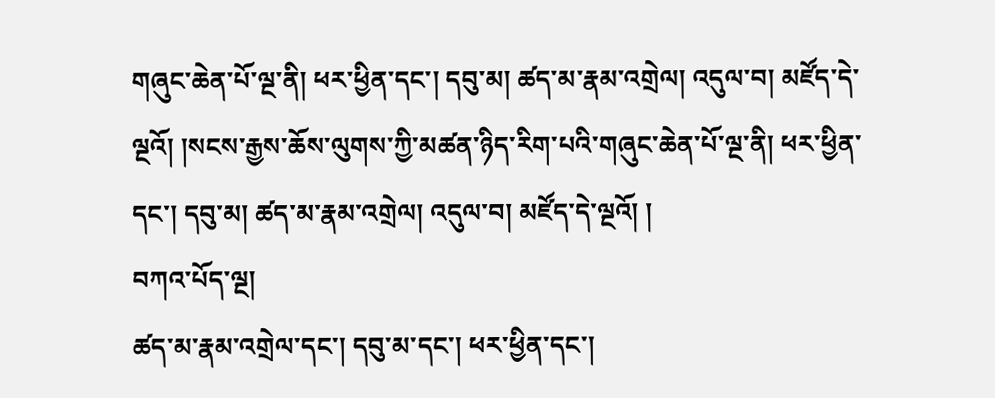གཞུང་ཆེན་པོ་ལྔ་ནི། ཕར་ཕྱིན་དང་། དབུ་མ། ཚད་མ་རྣམ་འགྲེལ། འདུལ་བ། མཛོད་དེ་ལྔའོ། །སངས་རྒྱས་ཆོས་ལུགས་ཀྱི་མཚན་ཉིད་རིག་པའི་གཞུང་ཆེན་པོ་ལྔ་ནི། ཕར་ཕྱིན་དང་། དབུ་མ། ཚད་མ་རྣམ་འགྲེལ། འདུལ་བ། མཛོད་དེ་ལྔའོ། །
བཀའ་པོད་ལྔ།
ཚད་མ་རྣམ་འགྲེལ་དང་། དབུ་མ་དང་། ཕར་ཕྱིན་དང་།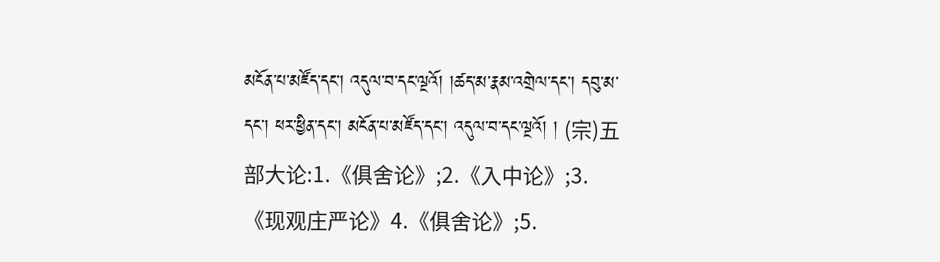མངོན་པ་མཛོད་དང་། འདུལ་བ་དང་ལྔའོ། །ཚད་མ་རྣམ་འགྲེལ་དང་། དབུ་མ་དང་། ཕར་ཕྱིན་དང་། མངོན་པ་མཛོད་དང་། འདུལ་བ་དང་ལྔའོ། ། (宗)五部大论:1.《俱舍论》;2.《入中论》;3.《现观庄严论》4.《俱舍论》;5.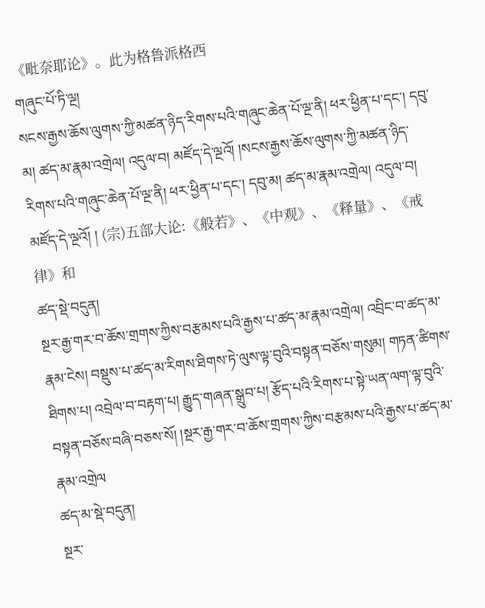《毗奈耶论》。此为格鲁派格西
གཞུང་པོ་ཏི་ལྔ།
སངས་རྒྱས་ཆོས་ལུགས་ཀྱི་མཚན་ཉིད་རིགས་པའི་གཞུང་ཆེན་པོ་ལྔ་ནི། ཕར་ཕྱིན་པ་དང་། དབུ་མ། ཚད་མ་རྣམ་འགྲེལ། འདུལ་བ། མཛོད་དེ་ལྔའོ། །སངས་རྒྱས་ཆོས་ལུགས་ཀྱི་མཚན་ཉིད་རིགས་པའི་གཞུང་ཆེན་པོ་ལྔ་ནི། ཕར་ཕྱིན་པ་དང་། དབུ་མ། ཚད་མ་རྣམ་འགྲེལ། འདུལ་བ། མཛོད་དེ་ལྔའོ། ། (宗)五部大论:《般若》、《中观》、《释量》、《戒律》和
ཚད་སྡེ་བདུན།
སྔར་རྒྱ་གར་བ་ཆོས་གྲགས་ཀྱིས་བརྩམས་པའི་རྒྱས་པ་ཚད་མ་རྣམ་འགྲེལ། འབྲིང་བ་ཚད་མ་རྣམ་ངེས། བསྡུས་པ་ཚད་མ་རིགས་ཐིགས་ཏེ་ལུས་ལྟ་བུའི་བསྟན་བཅོས་གསུམ། གཏན་ཚིགས་ཐིགས་པ། འབྲེལ་བ་བརྟག་པ། རྒྱུད་གཞན་སྒྲུབ་པ། རྩོད་པའི་རིགས་པ་སྟེ་ཡན་ལག་ལྟ་བུའི་བསྟན་བཅོས་བཞི་བཅས་སོ། །སྔར་རྒྱ་གར་བ་ཆོས་གྲགས་ཀྱིས་བརྩམས་པའི་རྒྱས་པ་ཚད་མ་རྣམ་འགྲེལ
ཚད་མ་སྡེ་བདུན།
སྔར་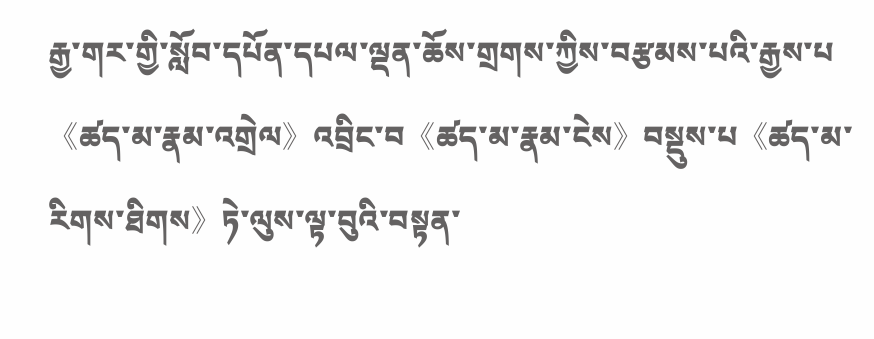རྒྱ་གར་གྱི་སློབ་དཔོན་དཔལ་ལྡན་ཆོས་གྲགས་ཀྱིས་བརྩམས་པའི་རྒྱས་པ《ཚད་མ་རྣམ་འགྲེལ》འབྲིང་བ《ཚད་མ་རྣམ་ངེས》བསྡུས་པ《ཚད་མ་རིགས་ཐིགས》ཏེ་ལུས་ལྟ་བུའི་བསྟན་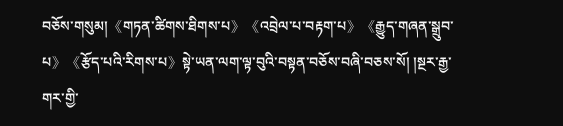བཅོས་གསུམ།《གཏན་ཚིགས་ཐིགས་པ》《འབྲེལ་པ་བརྟག་པ》《རྒྱུད་གཞན་སྒྲུབ་པ》《རྩོད་པའི་རིགས་པ》སྟེ་ཡན་ལག་ལྟ་བུའི་བསྟན་བཅོས་བཞི་བཅས་སོ། །སྔར་རྒྱ་གར་གྱི་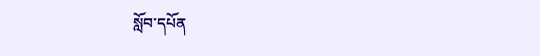སློབ་དཔོན